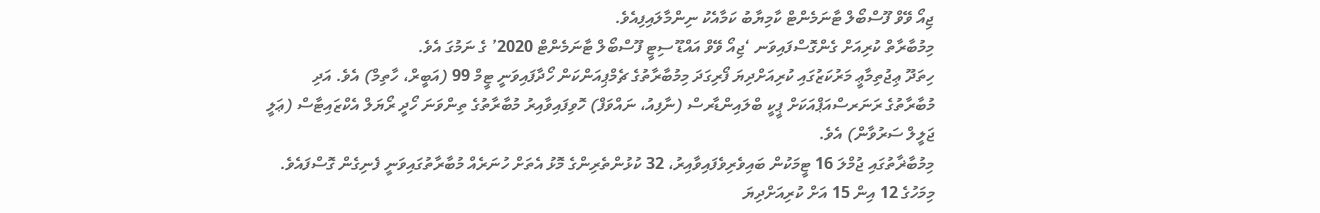ޖިއޯ ވޭވް ފޫސްބޯލް ޓާނަމެންޓް ކާމިޔާބު ކަމާއެކު ނިންމާލައިފިއެވެ.
މިމުބާރާތް ކުރިއަށް ގެންގޮސްފައިވަނ ‘ޖިއޯ ވޭވް އައްޑޫ ސިޓީ ފޫސްބޯލް ޓާނަމެންޓް 2020’ ގެ ނަމުގަ އެވެ.
ހިތަދޫ ޢިޖުތިމާޢީ މަރުކަޒުގައި ކުރިއަށްދިޔަ ފޯރިގަދަ މިމުބާރާތުގެ ޗެމްޕިއަންކަން ހޯދާފައިވަނީ ޓީމް 99 (އަބީރް، ހާތިމް) އެވެ. އަދި މުބާރާތުގެ ރަނަރސްއަޕްއަކަށް ޕީކީ ބްލައިންޑާރސް (ނާފިއު، ނައްވަފް) ހޮވިފައިވާއިރު މުބާރާތުގެ ތިންވަނަ ހޯދީ ރޯޔަލް އެކްޒައިޓާސް (ޢަލީ ޖަލީލް ސަރުވާން) އެވެ.
މިމުބާޜާތުގައި ޖުމްލަ 16 ޓީމަކުން ބައިވެރިވެފައިވާއިރު، 32 ކުޅުންތެރިންގެ މޮޅު އެތަށް ހުނަރެއް މުބާރާތުގައިވަނީ ފެނިގެން ގޮސްފައެވެ. މިމަހުގެ 12 އިން 15 އަށް ކުރިއަށްދިޔަ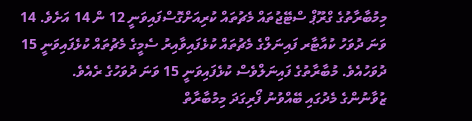މިމުބާރާތުގެ ގްރޫޕް ސްޓޭޖުތައް މެޗުތައް ކުރިއަށްގޮސްފައިވަނީ 12 ން 14 އަށެވެ. 14 ވަނަ ދުވަހު ކުއާޓާރ ފައިނަލްގެ މެޗުތައް ކުޅެފައިވާއިރު ސެމީގެ މެޗުތައް ކުޅެފައިވަނީ 15 ދުވަހުއެވެ. މުބާރާތުގެ ފައިނަލްވެސް ކުޅެފައިވަނީ 15 ވަނަ ދުވަހުގެ ރެއެވެ.
ޒުވާނުންގެ މެދުގައި ބޭއްވުނު ފޯރިގަދަ މިމުބާރާތް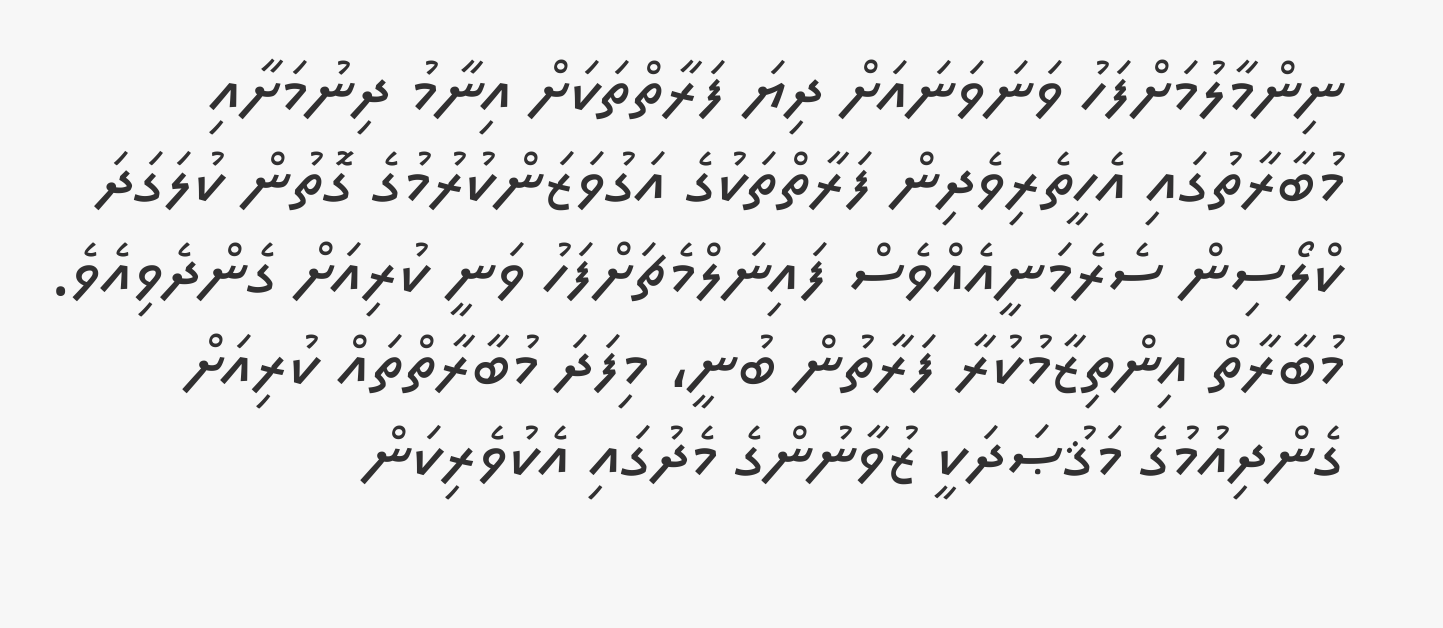ނިންމާލުމަށްފަހު ވަނަވަނައަށް ދިޔަ ފަރާތްތަކަށް އިނާމު ދިނުމަށާއި މުބާރާތުގައި އެހީތެރިވެދިން ފަރާތްތަކުގެ އަގުވަޒަންކުރުމުގެ ގޮތުން ކުލަގަދަ ކްލޯސިން ސެރެމަނީއެއްވެސް ފައިނަލްމެޗަށްފަހު ވަނީ ކުރިއަށް ގެންދެވިއެވެ.
މުބާރާތް އިންތިޒާމުކުރާ ފަރާތުން ބުނީ، މިފަދަ މުބާރާތްތައް ކުރިއަށް ގެންދިއުމުގެ މަޤުޞަދަކީ ޒުވާނުންގެ މެދުގައި އެކުވެރިކަން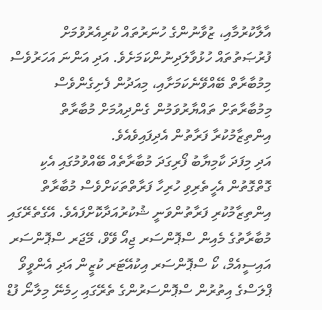އާލާކުރުމާއި، ޒުވާނުންގެ ހުނަރުތައް ކުރިއެރުވުމަށް ފުރުޞަތުތައް ހުޅުވާލަދިނުންކަމަށެވެ. އަދި އަންނަ އަހަރުވެސް މިމުބާރާތް ބޭއްވޭނެކަމަށާއި، މިއަދުން ފެށިގެންވެސް މިމުބާރާތަށް ތައްޔާރުވަމުން ގެންދިއުމަށް މުބާރާތް އިންތިޒާމުކުރާ ފަރާތުން އެދިފައިވެއެވެ.
އަދި މިފަދަ ކާމިޔާބު ފޯރިގަދަ މުބާރާތެއް ބޭއްވުމުގައި އެކި ގޮތްގޮތުން އެހީތެރިވި ހުރިހާ ފަރާތްތަކަށްވެސް މުބާރާތް އިންތިޒާމުކުރި ފަރާތުންވަނީ ޝުކުރުއަދާކޮށްފައެވެ. އޭގެތެރޭގައި މުބާރާތުގެ މެއިން ސްޕޮންސަރ ޖިއޯ ވޭވް، މޭޖަރ ސްޕޮންސަރ އައިސީއެމް، ކޯ ސްޕޮންސަރ އިކުއޭޓަރ ކުޒީން އަދި އެންވީވޯ ޕްލަސްގެ އިތުރުން ސްޕޮންސަރުންގެ ތެރޭގައި ހިމެނޭ މިލާނޯ ފުޑް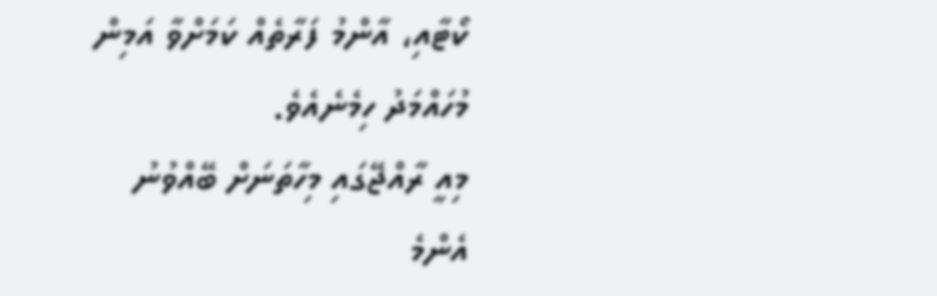ކޯޓާއި، އާންމު ފަރާތެއް ކަމަށްވާ އަމިން މުހައްމަދު ހިމެނެއެވެ.
މިއީ ރާއްޖޭގައި މިހާތަނަށް ބޭއްވުނު އެންމެ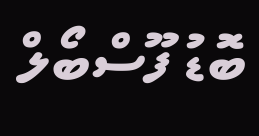ބޮޑު ފޫސްބޯލް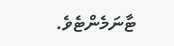ޓާނަމެންޓެވެ.